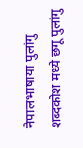नेपालभाषाया पुलांगु शब्दकोश मध्ये छगू पुलांगु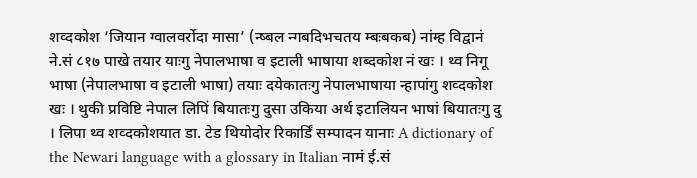शव्दकोश ‘जियान ग्वालवर्रोदा मासा’ (न्ष्बल न्गबदिभचतय म्बःबकब) नांम्ह विद्वानं ने.सं ८१७ पाखे तयार याःगु नेपालभाषा व इटाली भाषाया शब्दकोश नं खः । थ्व निगू भाषा (नेपालभाषा व इटाली भाषा) तयाः दयेकातःगु नेपालभाषाया न्हापांगु शव्दकोश खः । थुकी प्रविष्टि नेपाल लिपिं बियातःगु दुसा उकिया अर्थ इटालियन भाषां बियातःगु दु । लिपा थ्व शव्दकोशयात डा. टेड थियोदोर रिकार्डिं सम्पादन यानाः A dictionary of the Newari language with a glossary in Italian नामं ई.सं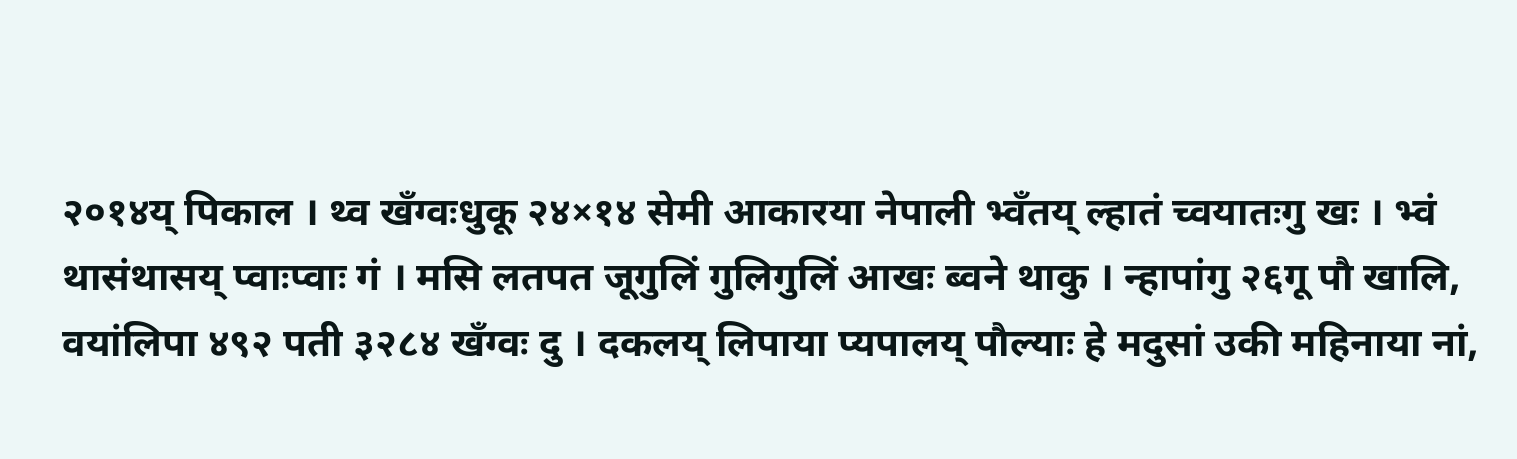२०१४य् पिकाल । थ्व खँग्वःधुकू २४×१४ सेमी आकारया नेपाली भ्वँतय् ल्हातं च्वयातःगु खः । भ्वं थासंथासय् प्वाःप्वाः गं । मसि लतपत जूगुलिं गुलिगुलिं आखः ब्वने थाकु । न्हापांगु २६गू पौ खालि, वयांलिपा ४९२ पती ३२८४ खँग्वः दु । दकलय् लिपाया प्यपालय् पौल्याः हे मदुसां उकी महिनाया नां,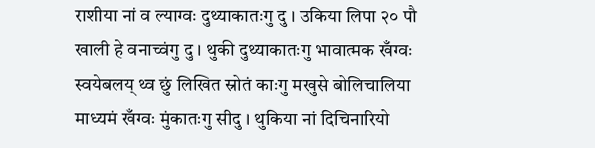राशीया नां व ल्याग्वः दुथ्याकातःगु दु । उकिया लिपा २० पौ खाली हे वनाच्वंगु दु । थुकी दुथ्याकातःगु भावात्मक खँग्वः स्वयेबलय् थ्व छुं लिखित स्रोतं काःगु मखुसे बोलिचालिया माध्यमं खँग्वः मुंकातःगु सीदु । थुकिया नां दिचिनारियो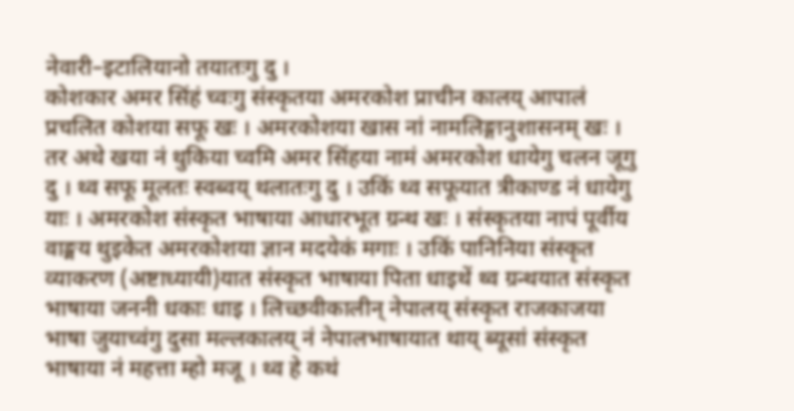नेवारी–इटालियानो तयातःगु दु ।
कोशकार अमर सिंहं च्वःगु संस्कृतया अमरकोश प्राचीन कालय् आपालं प्रचलित कोशया सफू खः । अमरकोशया खास नां नामलिङ्गानुशासनम् खः । तर अथे खया नं थुकिया च्वमि अमर सिंहया नामं अमरकोश धायेगु चलन जूगु दु । थ्व सफू मूलतः स्वब्वय् थलातःगु दु । उकिं थ्व सफूयात त्रीकाण्ड नं धायेगु याः । अमरकोश संस्कृत भाषाया आधारभूत ग्रन्थ खः । संस्कृतया नापं पूर्वीय वाङ्मय थुइकेत अमरकोशया ज्ञान मदयेकं मगाः । उकिं पानिनिया संस्कृत व्याकरण (अष्टाध्यायी)यात संस्कृत भाषाया पिता धाइथें थ्व ग्रन्थयात संस्कृत भाषाया जननी धकाः धाइ । लिच्छवीकालीन् नेपालय् संस्कृत राजकाजया भाषा जुयाच्वंगु दुसा मल्लकालय् नं नेपालभाषायात थाय् ब्यूसां संस्कृत भाषाया नं महत्ता म्हो मजू । थ्व हे कथं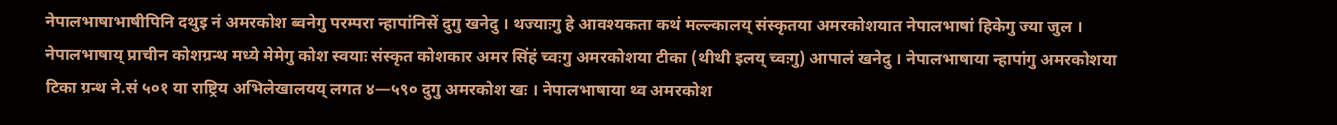नेपालभाषाभाषीपिनि दथुइ नं अमरकोश ब्वनेगु परम्परा न्हापांनिसें दुगु खनेदु । थज्याःगु हे आवश्यकता कथं मल्ल्कालय् संस्कृतया अमरकोशयात नेपालभाषां हिकेगु ज्या जुल । नेपालभाषाय् प्राचीन कोशग्रन्थ मध्ये मेमेगु कोश स्वयाः संस्कृत कोशकार अमर सिंहं च्वःगु अमरकोशया टीका (थीथी इलय् च्वःगु) आपालं खनेदु । नेपालभाषाया न्हापांगु अमरकोशया टिका ग्रन्थ ने.सं ५०१ या राष्ट्रिय अभिलेखालयय् लगत ४—५९० दुगु अमरकोश खः । नेपालभाषाया थ्व अमरकोश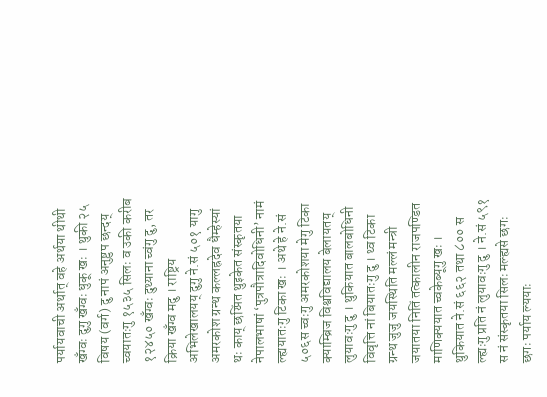पर्यायवाची अर्थात् वहे अर्थया थीथी खँग्वः दुगु खँग्वः धुकू खः । थुकी २५ विषय (वर्ग) दु नापं अनुष्टुप छन्दय् च्वयातःगु १५३५ सिलः व उकी करीब १२४५० खँग्वः दुथ्याना च्वंगु दु, तर क्रिया खँग्व मदु । राष्ट्रिय अभिलेखालयय् दुगु ने.सं ५०१ यागु अमरकोश ग्रन्थ कल्लह्रदेव धैम्हेस्यां थः काय् छय्पिंत थुइकेत संस्कृतया नेपालभाषां ‘पुत्रपौत्रादिवोधिनी’ नामं ल्ह्ययातःगु टिका खः । अथे हे ने.सं ५०६स च्वःगु अमरकोशया मेगु टिका क्याम्ब्रिज विश्वविद्यालय बेलायतय् लुयावःगु दु । थुकियात बालबोधिनी विवृत्ति नां बियातःगु दु । थ्व टिका ग्रन्थ जुजु जयस्थिति मल्लं मन्त्री जयातया नितिं तत्कालीन राजपण्डित माणिक्ययात च्वकेब्यूगु खः । थुकियात ने.सं ६६२ तथा ८०० स ल्ह्यःगु प्रति नं लुयावःगु दु । ने.सं ५९१ स नं संस्कृतया सिलः मल्ह्यसे छगः छगः पर्याय ल्ययाः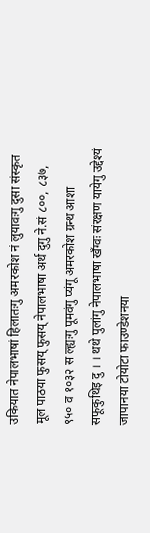उकियात नेपालभाषां हिलातःगु अमरकोश नं लुयावःगु दुसा संस्कृत मूल पाठया फुसय् फुसय् नेपालभाषा अर्थ दुगु ने.सं ८००, ८३७, ९५० व १०३२ स ल्ह्यःगु पूमवंगु प्यंगू अमरकोश ग्रन्थ आशा सफूकुथिइ दु । । थथे पुलांगु नेपालभाषा खँग्वः संरक्षण यायेगु उद्देश्यं जापानया टोयोटा फाउण्डेशनया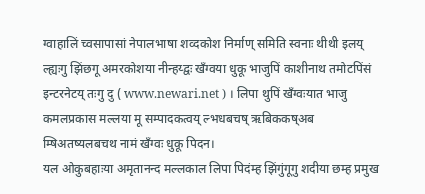ग्वाहालिं च्वसापासां नेपालभाषा शव्दकोश निर्माण् समिति स्वनाः थीथी इलय् ल्ह्यःगु झिंछगू अमरकोशया नीन्हय्द्वः खँग्वया धुकू भाजुपिं काशीनाथ तमोटपिंसं इन्टरनेटय् तःगु दु ( www.newari.net ) । लिपा थुपिं खँग्वःयात भाजु कमलप्रकास मल्लया मू सम्पादकत्वय् ल्भधबचष् ऋबिककष्अब म्षिअतष्यलबचथ नामं खँग्वः धुकू पिदन।
यल ओकुबहाःया अमृतानन्द मल्लकाल लिपा पिदंम्ह झिंगुंगूगु शदीया छम्ह प्रमुख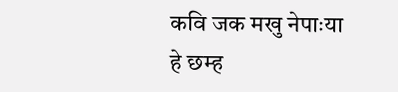कवि जक मखु नेपाःया हे छम्ह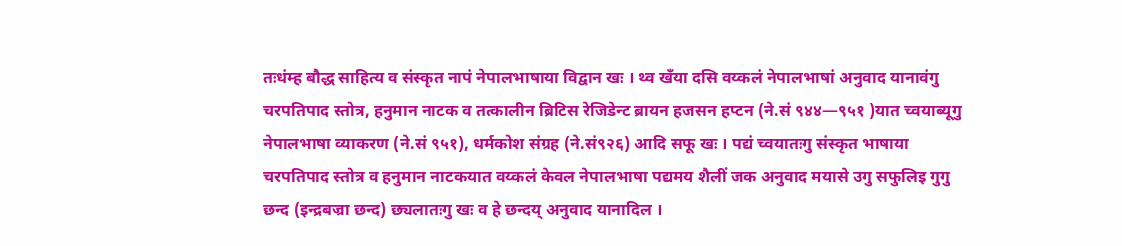तःधंम्ह बौद्ध साहित्य व संस्कृत नापं नेपालभाषाया विद्वान खः । थ्व खँया दसि वय्कलं नेपालभाषां अनुवाद यानावंगु चरपतिपाद स्तोत्र, हनुमान नाटक व तत्कालीन ब्रिटिस रेजिडेन्ट ब्रायन हजसन हप्टन (ने.सं ९४४—९५१ )यात च्वयाब्यूगु नेपालभाषा व्याकरण (ने.सं ९५१), धर्मकोश संग्रह (ने.सं९२६) आदि सफू खः । पद्यं च्वयातःगु संस्कृत भाषाया चरपतिपाद स्तोत्र व हनुमान नाटकयात वय्कलं केवल नेपालभाषा पद्यमय शैलीं जक अनुवाद मयासे उगु सफुलिइ गुगु छन्द (इन्द्रबज्रा छन्द) छ्यलातःगु खः व हे छन्दय् अनुवाद यानादिल ।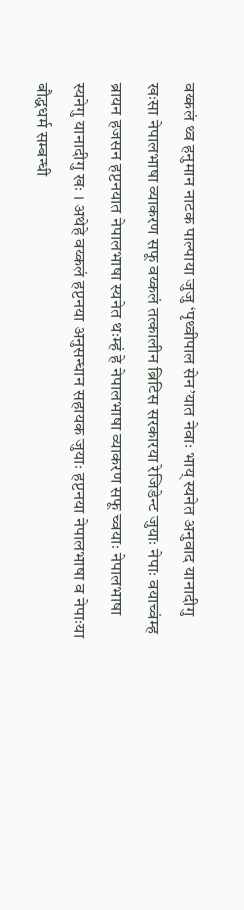वय्कलं थ्व हनुमान नाटक पाल्पाया जुजु ‘पृथ्वीपाल सेन’यात नेवाः भाय् स्यनेत अनुवाद यानादीगु खःसा नेपालभाषा व्याकरण सफू वय्कलं तत्कालीन ब्रिटिस सरकारया रेजिडेन्ट जुयाः नेपाः वयाच्वंम्ह ब्रायन हजसन हप्टनयात नेपालभाषा स्यनेत थःम्हं हे नेपालभाषा व्याकरण सफू च्वयाः नेपालभाषा स्यनेगु यानादीगु खः । अथेहे वय्कलं हप्टनया अनुसन्धान सहायक जुयाः हप्टनया नेपालभाषा व नेपाःया बौद्धधर्म सम्बन्धी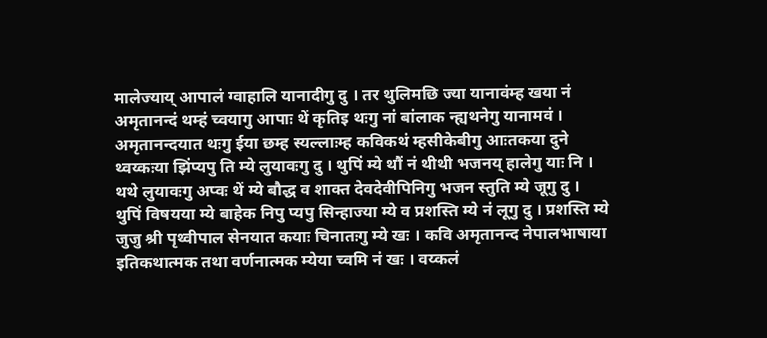मालेज्याय् आपालं ग्वाहालि यानादीगु दु । तर थुलिमछि ज्या यानावंम्ह खया नं अमृतानन्दं थम्हं च्वयागु आपाः थें कृतिइ थःगु नां बांलाक न्ह्यथनेगु यानामवं ।
अमृतानन्दयात थःगु ईया छम्ह स्यल्लाःम्ह कविकथं म्हसीकेबीगु आःतकया दुने थ्वय्कःया झिंप्यपु ति म्ये लुयावःगु दु । थुपिं म्ये थौं नं थीथी भजनय् हालेगु याः नि । थथे लुयावःगु अप्वः थें म्ये बौद्ध व शाक्त देवदेवीपिनिगु भजन स्तुति म्ये जूगु दु । थुपिं विषयया म्ये बाहेक निपु प्यपु सिन्हाज्या म्ये व प्रशस्ति म्ये नं लूगु दु । प्रशस्ति म्ये जुजु श्री पृथ्वीपाल सेनयात कयाः चिनातःगु म्ये खः । कवि अमृतानन्द नेपालभाषाया इतिकथात्मक तथा वर्णनात्मक म्येया च्वमि नं खः । वय्कलं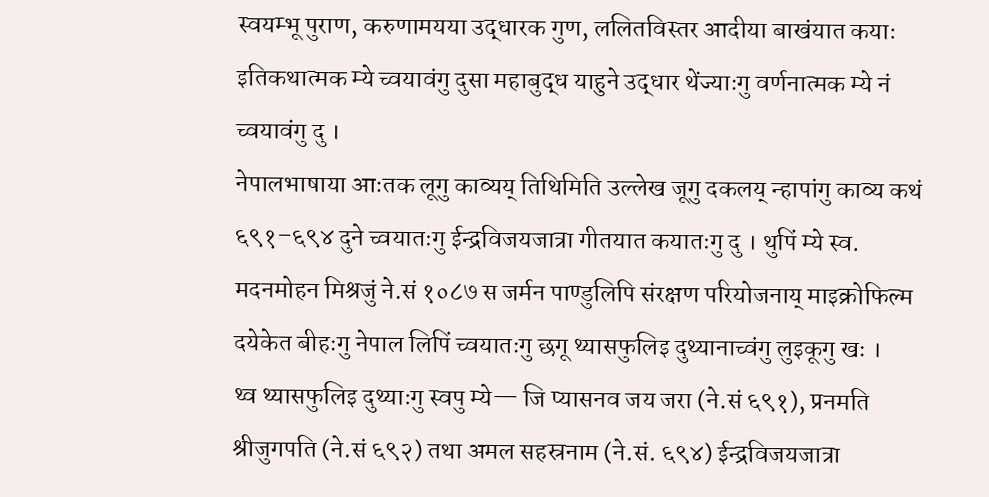स्वयम्भू पुराण, करुणामयया उद्धारक गुण, ललितविस्तर आदीया बाखंयात कयाः इतिकथात्मक म्ये च्वयावंगु दुसा महाबुद्ध याहुने उद्धार थेंज्याःगु वर्णनात्मक म्ये नं च्वयावंगु दु ।
नेपालभाषाया आःतक लूगु काव्यय् तिथिमिति उल्लेख जूगु दकलय् न्हापांगु काव्य कथं ६९१–६९४ दुने च्वयातःगु ईन्द्रविजयजात्रा गीतयात कयातःगु दु । थुपिं म्ये स्व. मदनमोहन मिश्रजुं ने.सं १०८७ स जर्मन पाण्डुलिपि संरक्षण परियोजनाय् माइक्रोफिल्म दयेकेत बीहःगु नेपाल लिपिं च्वयातःगु छगू थ्यासफुलिइ दुथ्यानाच्वंगु लुइकूगु खः ।
थ्व थ्यासफुलिइ दुथ्याःगु स्वपु म्ये— जि प्यासनव जय जरा (ने.सं ६९१), प्रनमति श्रीजुगपति (ने.सं ६९२) तथा अमल सहस्रनाम (ने.सं. ६९४) ईन्द्रविजयजात्रा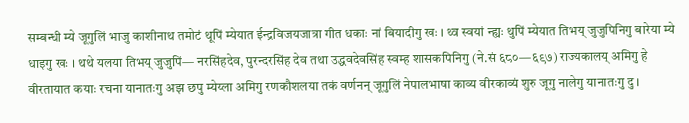सम्बन्धी म्ये जूगुलिं भाजु काशीनाथ तमोटं थूपिं म्येयात ईन्द्रविजयजात्रा गीत धकाः नां बियादीगु खः । थ्व स्वयां न्ह्यः थुपिं म्येयात तिभय् जुजुपिनिगु बारेया म्ये धाइगु खः । थथे यलया तिभय् जुजुपिं— नरसिंहदेव, पुरन्दरसिंह देव तथा उद्धवदेवसिंह स्वम्ह शासकपिनिगु (ने.सं ६८०—६९७) राज्यकालय् अमिगु हे वीरतायात कयाः रचना यानातःगु अझ छपु म्येय्ला अमिगु रणकौशलया तकं वर्णनन् जूगुलिं नेपालभाषा काव्य वीरकाव्यं शुरु जूगु नालेगु यानातःगु दु ।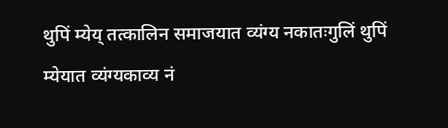थुपिं म्येय् तत्कालिन समाजयात व्यंग्य नकातःगुलिं थुपिं म्येयात व्यंग्यकाव्य नं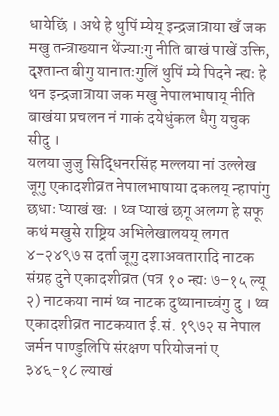धायेछिं । अथे हे थुपिं म्येय् इन्द्रजात्राया खँ जक मखु तन्त्राख्यान थेंज्याःगु नीति बाखं पाखें उक्ति, दृश्तान्त बीगु यानातःगुलिं थुपिं म्ये पिदने न्ह्यः हे थन इन्द्रजात्राया जक मखु नेपालभाषाय् नीति बाखंया प्रचलन नं गाकं दयेधुंकल धैगु यचुक सीदु ।
यलया जुजु सिद्धिनरसिंह मल्लया नां उल्लेख जूगु एकादशीव्रत नेपालभाषाया दकलय् न्हापांगु छधाः प्याखं खः । थ्व प्याखं छगू अलग्ग हे सफू कथं मखुसे राष्ट्रिय अभिलेखालयय् लगत ४–२४९७ स दर्ता जूगु दशाअवतारादि नाटक संग्रह दुने एकादशीव्रत (पत्र १० न्ह्यः ७–१५ ल्यू २) नाटकया नामं थ्व नाटक दुथ्यानाच्वंगु दु । थ्व एकादशीव्रत नाटकयात ई.सं. १९७२ स नेपाल जर्मन पाण्डुलिपि संरक्षण परियोजनां ए ३४६-१८ ल्याखं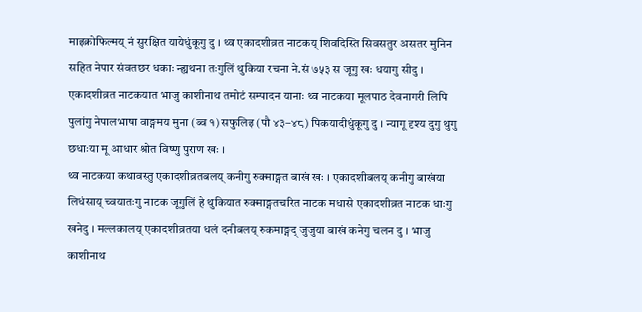माइक्रोफिल्मय् नं सुरक्षित यायेधुंकूगु दु । थ्व एकादशीव्रत नाटकय् शिवदिस्ति सिवसतुर असतर मुनिन सहित नेपार संवतछर धकाः न्ह्यथना तःगुलिं थुकिया रचना ने.सं ७५३ स जूगु खः धयागु सीदु । एकादशीव्रत नाटकयात भाजु काशीनाथ तमोटं सम्पादन यानाः थ्व नाटकया मूलपाठ देवनागरी लिपि पुलांगु नेपालभाषा वाङ्गमय मुना (ब्व १) सफुलिइ (पौ ४३–४८) पिकयादीधुंकूगु दु । न्यागू दृश्य दुगु थुगु छधाःया मू आधार श्रोत विष्णु पुराण खः ।
थ्व नाटकया कथावस्तु एकादशीव्रतबलय् कनीगु रुक्माङ्गत बाखं खः । एकादशीबलय् कनीगु बाखंया लिधंसाय् च्वयातःगु नाटक जूगुलिं हे थुकियात रुक्माङ्गतचरित नाटक मधासे एकादशीव्रत नाटक धाःगु खनेदु । मल्लकालय् एकादशीव्रतया धलं दनीबलय् रुकमाङ्गद् जुजुया बाखं कनेगु चलन दु । भाजु काशीनाथ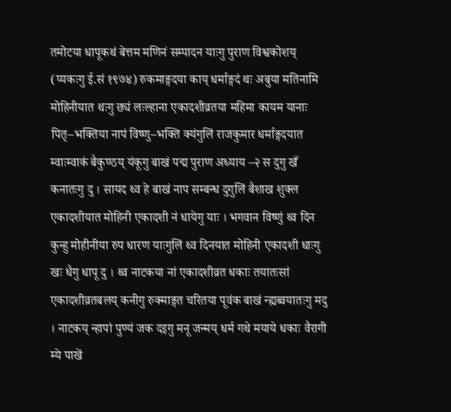तमोटया धापूकथं बेत्तम मणिनं सम्पादन याःगु पुराण विश्वकोशय् (प्यकःगु ई.सं १९७४) रुकमाङ्गदया काय् धर्माङ्गदं थः अबुया मतिनामि मोहिनीयात थःगु छ्यं लःल्हाना एकादशीव्रतया महिमा कायम यानाः पितृ–भक्तिया नापं विष्णु–भक्ति क्यंगुलिं राजकुमार धर्माङ्गदयात म्वाःम्वाकं बैकुण्ठय् यंकूगु बाखं पद्म पुराण अध्याय –२ स दुगु खँ कनातःगु दु । सायद थ्व हे बाखं नाप सम्बन्ध दुगुलिं बैशाख शुक्ल एकादशीयात मोहिनी एकादशी नं धायेगु याः । भगवान विष्णुं थ्व दिन कुन्हु मोहीनीया रुप धारण याःगुलिं थ्व दिनयात मोहिनी एकादशी धाःगु खः धैगु धापू दु । थ्व नाटकया नां एकादशीव्रत धकाः तयातःसां एकादशीव्रतबलय् कनीगु रुक्माङ्गत चरितया पूवंक बाखं न्ह्यब्वयातःगु मदु । नाटकय् न्हापां पुण्यं जक दइगु मनू जन्मय् धर्म गथे मयाये धकाः वैरागी म्ये पाखें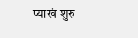प्याखं शुरु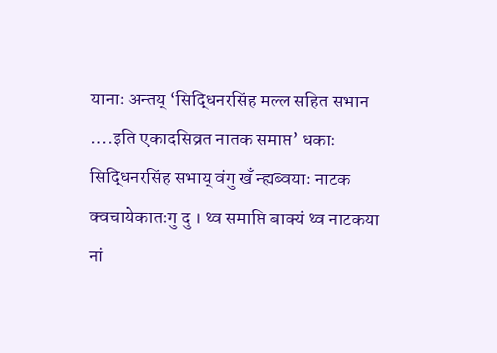यानाः अन्तय् ‘सिद्धिनरसिंह मल्ल सहित सभान ….इति एकादसिव्रत नातक समाप्त’ धकाः सिद्धिनरसिंह सभाय् वंगु खँ न्ह्यब्वयाः नाटक क्वचायेकातःगु दु । थ्व समाप्ति बाक्यं थ्व नाटकया नां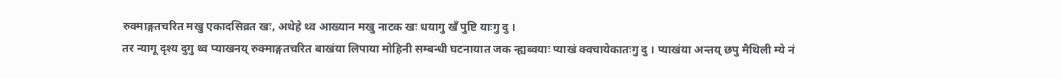रुक्माङ्गतचरित मखु एकादसिव्रत खः, अथेहे थ्व आख्यान मखु नाटक खः धयागु खँ पुष्टि याःगु दु ।
तर न्यागू दृश्य दुगु थ्व प्याखनय् रुक्माङ्गतचरित बाखंया लिपाया मोहिनी सम्बन्धी घटनायात जक न्ह्यब्वयाः प्याखं क्वचायेकातःगु दु । प्याखंया अन्तय् छपु मैथिली म्ये नं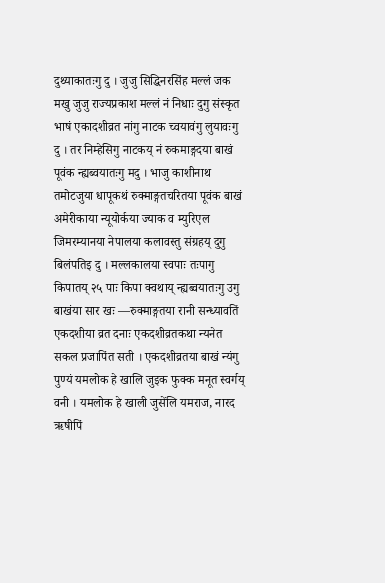दुथ्याकातःगु दु । जुजु सिद्धिनरसिंह मल्लं जक मखु जुजु राज्यप्रकाश मल्लं नं निधाः दुगु संस्कृत भाषं एकादशीव्रत नांगु नाटक च्वयावंगु लुयावःगु दु । तर निम्हेसिगु नाटकय् नं रुकमाङ्गदया बाखं पूवंक न्ह्यब्वयातःगु मदु । भाजु काशीनाथ तमोटजुया धापूकथं रुक्माङ्गतचरितया पूवंक बाखं अमेरीकाया न्यूयोर्कया ज्याक व म्युरिएल जिमरम्यानया नेपालया कलावस्तु संग्रहय् दुगु बिलंपतिइ दु । मल्लकालया स्वपाः तःपागु किपातय् २५ पाः किपा क्वथाय् न्ह्यब्वयातःगु उगु बाखंया सार खः —रुक्माङ्गतया रानी सन्ध्यावतिं एकदशीया व्रत दनाः एकदशीव्रतकथा न्यनेत सकल प्रजापिंत सती । एकदशीव्रतया बाखं न्यंगु पुण्यं यमलोक हे खालि जुइक फुक्क मनूत स्वर्गय् वनी । यमलोक हे खाली जुसेंलि यमराज, नारद ऋषीपिं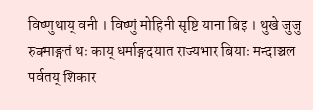विष्णुथाय् वनी । विष्णुं मोहिनी सृष्टि याना बिइ । थुखे जुजु रुक्माङ्गतं थः काय् धर्माङ्गदयात राज्यभार बियाः मन्दाञ्चल पर्वतय् शिकार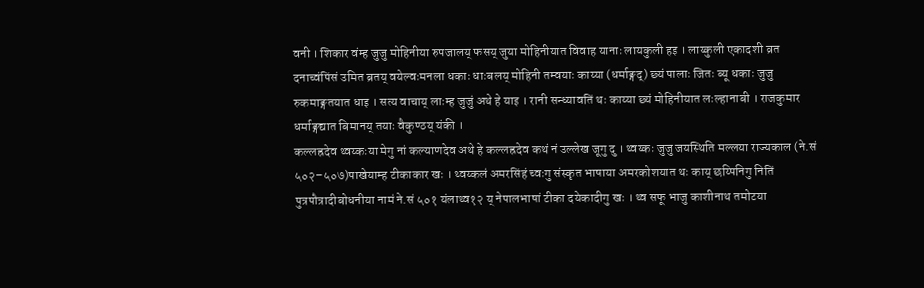वनी । शिकार वंम्ह जुजु मोहिनीया रुपजालय् फसय् जुया मोहिनीयात विवाह यानाः लायकुली हइ । लाय्कुली एकादशी व्रत दनाच्वंपिंसं उमित ब्रतय् वयेल्वःमनला धकाः धाःबलय् मोहिनी तम्वयाः काय्या (धर्माङ्गद्) छ्यं पालाः जितः ब्यू धकाः जुजु रुकमाङ्गतयात धाइ । सत्य वाचाय् लाःम्ह जुजुं अथे हे याइ । रानी सन्ध्यावतिं थः काय्या छ्यं मोहिनीयात लःल्हानाबी । राजकुमार धर्माङ्गद्यात बिमानय् तयाः वैकुण्ठय् यंकी ।
कल्लह्रदेव थ्वय्कःया मेगु नां कल्याणदेव अथे हे कल्लह्रदेव कथं नं उल्लेख जूगु दु । थ्वय्कः जुजु जयस्थिति मल्लया राज्यकाल (ने.सं ५०२–५०७)पाखेयाम्ह टीकाकार खः । थ्वय्कलं अमरसिंहं च्वःगु संस्कृत भाषाया अमरकोशयात थः काय् छय्पिनिगु नितिं पुत्रपौत्रादीबोधनीया नामं ने.सं ५०१ यंलाथ्व१२ य् नेपालभाषां टीका दयेकादीगु खः । थ्व सफू भाजु काशीनाथ तमोटया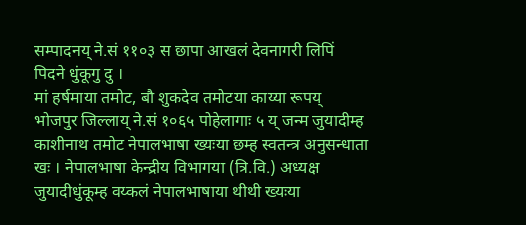सम्पादनय् ने.सं ११०३ स छापा आखलं देवनागरी लिपिं पिदने धुंकूगु दु ।
मां हर्षमाया तमोट, बौ शुकदेव तमोटया काय्या रूपय् भोजपुर जिल्लाय् ने.सं १०६५ पोहेलागाः ५ य् जन्म जुयादीम्ह काशीनाथ तमोट नेपालभाषा ख्यःया छम्ह स्वतन्त्र अनुसन्धाता खः । नेपालभाषा केन्द्रीय विभागया (त्रि.वि.) अध्यक्ष जुयादीधुंकूम्ह वय्कलं नेपालभाषाया थीथी ख्यःया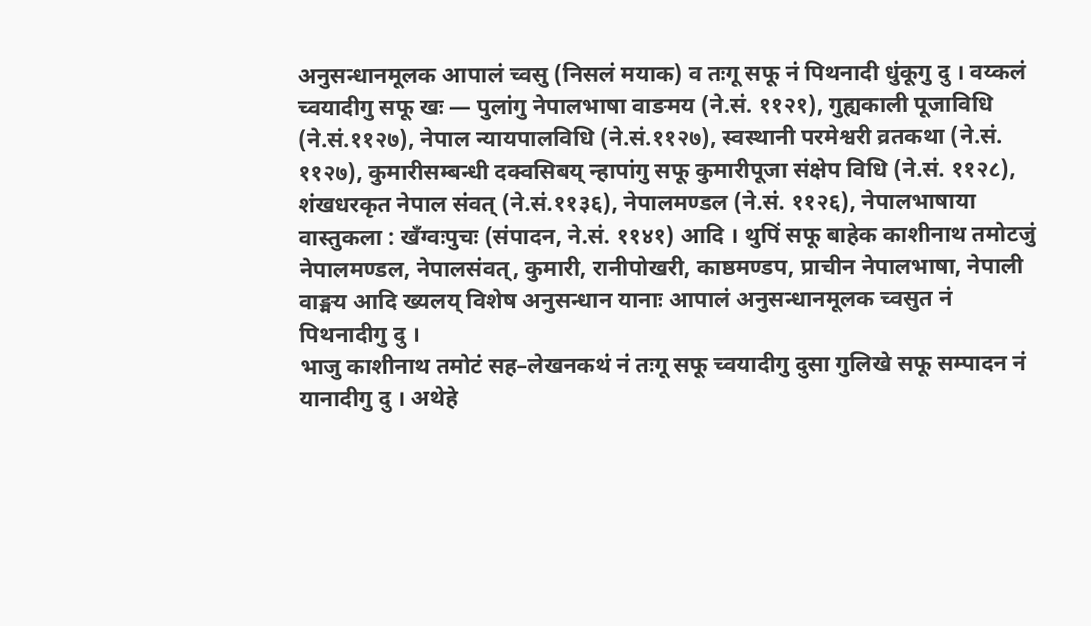अनुसन्धानमूलक आपालं च्वसु (निसलं मयाक) व तःगू सफू नं पिथनादी धुंकूगु दु । वय्कलं च्वयादीगु सफू खः — पुलांगु नेपालभाषा वाङमय (ने.सं. ११२१), गुह्यकाली पूजाविधि (ने.सं.११२७), नेपाल न्यायपालविधि (ने.सं.११२७), स्वस्थानी परमेश्वरी व्रतकथा (ने.सं. ११२७), कुमारीसम्बन्धी दक्वसिबय् न्हापांगु सफू कुमारीपूजा संक्षेप विधि (ने.सं. ११२८), शंखधरकृत नेपाल संवत् (ने.सं.११३६), नेपालमण्डल (ने.सं. ११२६), नेपालभाषाया वास्तुकला : खँग्वःपुचः (संपादन, ने.सं. ११४१) आदि । थुपिं सफू बाहेक काशीनाथ तमोटजुं नेपालमण्डल, नेपालसंवत्, कुमारी, रानीपोखरी, काष्ठमण्डप, प्राचीन नेपालभाषा, नेपाली वाङ्मय आदि ख्यलय् विशेष अनुसन्धान यानाः आपालं अनुसन्धानमूलक च्वसुत नं पिथनादीगु दु ।
भाजु काशीनाथ तमोटं सह–लेखनकथं नं तःगू सफू च्वयादीगु दुसा गुलिखे सफू सम्पादन नं यानादीगु दु । अथेहे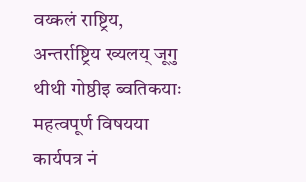वय्कलं राष्ट्रिय, अन्तर्राष्ट्रिय ख्यलय् जूगु थीथी गोष्ठीइ ब्वतिकयाः महत्वपूर्ण विषयया कार्यपत्र नं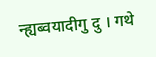न्ह्यब्वयादीगु दु । गथे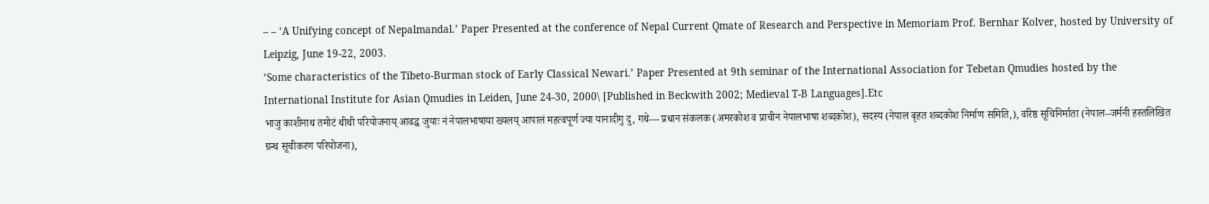– – ‘A Unifying concept of Nepalmandal.’ Paper Presented at the conference of Nepal Current Qmate of Research and Perspective in Memoriam Prof. Bernhar Kolver, hosted by University of Leipzig, June 19-22, 2003.
‘Some characteristics of the Tibeto-Burman stock of Early Classical Newari.’ Paper Presented at 9th seminar of the International Association for Tebetan Qmudies hosted by the International Institute for Asian Qmudies in Leiden, June 24-30, 2000\ [Published in Beckwith 2002; Medieval T-B Languages].Etc
भाजु काशीनाथ तमोटं थीथी परियोजनाय् आवद्ध जुयाः नं नेपालभाषाया ख्यलय् आपालं महत्वपूर्ण ज्या यानादीगु दु, गथे— प्रधान संकलक (अमरकोश व प्राचीन नेपालभाषा शब्दकोश), सदस्य (नेपाल बृहत शब्दकोश निर्माण समिति,), वरिष्ठ सूचिनिर्माता (नेपाल–जर्मनी हस्तलिखित ग्रन्थ सूचीकरण परियोजना),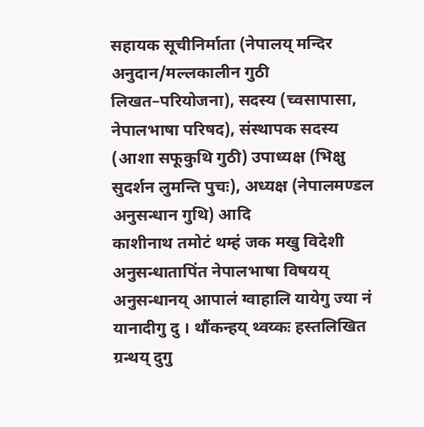सहायक सूचीनिर्माता (नेपालय् मन्दिर अनुदान/मल्लकालीन गुठी लिखत–परियोजना), सदस्य (च्वसापासा, नेपालभाषा परिषद), संस्थापक सदस्य (आशा सफूकुथि गुठी) उपाध्यक्ष (भिक्षु सुदर्शन लुमन्ति पुचः), अध्यक्ष (नेपालमण्डल अनुसन्धान गुथि) आदि
काशीनाथ तमोटं थम्हं जक मखु विदेशी अनुसन्धातापिंत नेपालभाषा विषयय् अनुसन्धानय् आपालं ग्वाहालि यायेगु ज्या नं यानादीगु दु । थौंकन्हय् थ्वय्कः हस्तलिखित ग्रन्थय् दुगु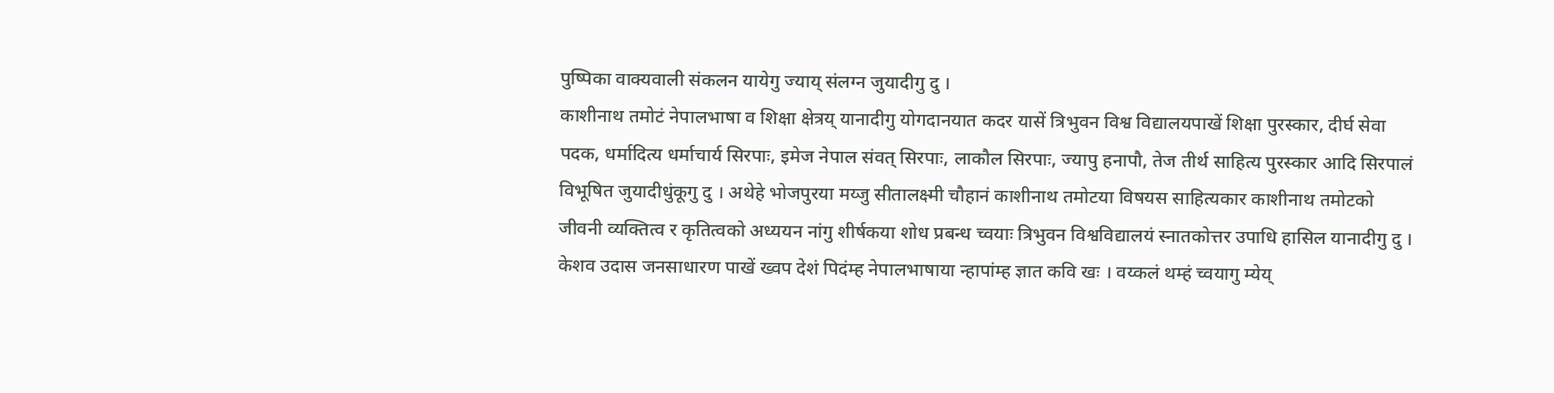पुष्पिका वाक्यवाली संकलन यायेगु ज्याय् संलग्न जुयादीगु दु ।
काशीनाथ तमोटं नेपालभाषा व शिक्षा क्षेत्रय् यानादीगु योगदानयात कदर यासें त्रिभुवन विश्व विद्यालयपाखें शिक्षा पुरस्कार, दीर्घ सेवा पदक, धर्मादित्य धर्माचार्य सिरपाः, इमेज नेपाल संवत् सिरपाः, लाकौल सिरपाः, ज्यापु हनापौ, तेज तीर्थ साहित्य पुरस्कार आदि सिरपालं विभूषित जुयादीधुंकूगु दु । अथेहे भोजपुरया मय्जु सीतालक्ष्मी चौहानं काशीनाथ तमोटया विषयस साहित्यकार काशीनाथ तमोटको जीवनी व्यक्तित्व र कृतित्वको अध्ययन नांगु शीर्षकया शोध प्रबन्ध च्वयाः त्रिभुवन विश्वविद्यालयं स्नातकोत्तर उपाधि हासिल यानादीगु दु ।
केशव उदास जनसाधारण पाखें ख्वप देशं पिदंम्ह नेपालभाषाया न्हापांम्ह ज्ञात कवि खः । वय्कलं थम्हं च्वयागु म्येय्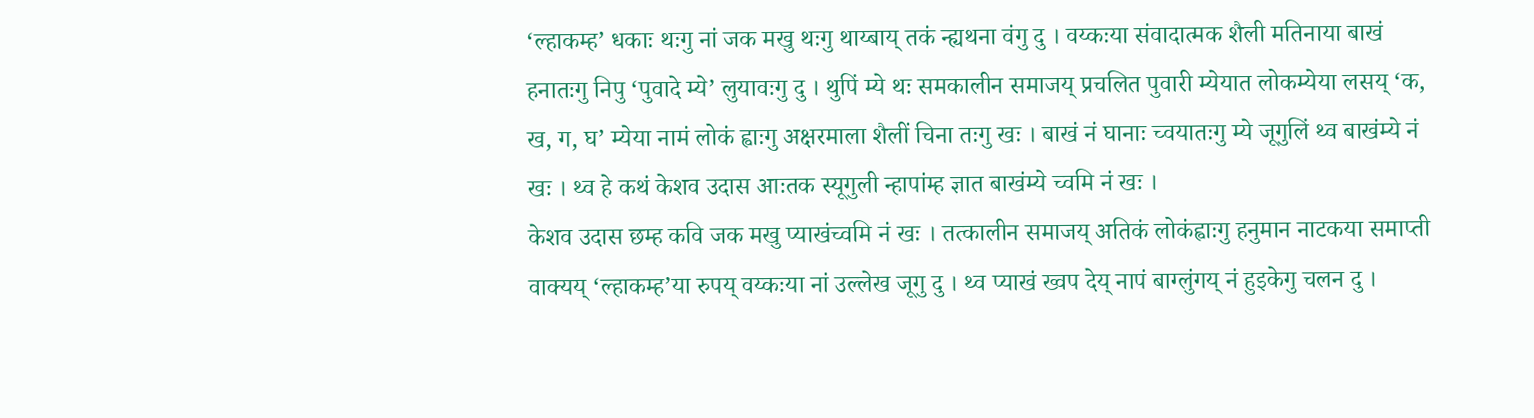‘ल्हाकम्ह’ धकाः थःगु नां जक मखु थःगु थाय्बाय् तकं न्ह्यथना वंगु दु । वय्कःया संवादात्मक शैली मतिनाया बाखं हनातःगु निपु ‘पुवादे म्ये’ लुयावःगु दु । थुपिं म्ये थः समकालीन समाजय् प्रचलित पुवारी म्येयात लोकम्येया लसय् ‘क, ख, ग, घ’ म्येया नामं लोकं ह्वाःगु अक्षरमाला शैलीं चिना तःगु खः । बाखं नं घानाः च्वयातःगु म्ये जूगुलिं थ्व बाखंम्ये नं खः । थ्व हे कथं केशव उदास आःतक स्यूगुली न्हापांम्ह ज्ञात बाखंम्ये च्वमि नं खः ।
केशव उदास छम्ह कवि जक मखु प्याखंच्वमि नं खः । तत्कालीन समाजय् अतिकं लोकंह्वाःगु हनुमान नाटकया समाप्ती वाक्यय् ‘ल्हाकम्ह’या रुपय् वय्कःया नां उल्लेख जूगु दु । थ्व प्याखं ख्वप देय् नापं बाग्लुंगय् नं हुइकेगु चलन दु ।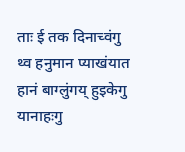ताः ई तक दिनाच्वंगु थ्व हनुमान प्याखंयात हानं बाग्लुंगय् हुइकेगु यानाहःगु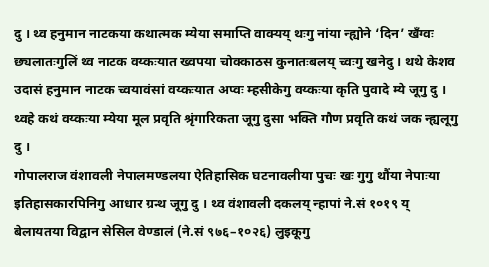दु । थ्व हनुमान नाटकया कथात्मक म्येया समाप्ति वाक्यय् थःगु नांया न्ह्योने ‘दिन’ खँग्वः छ्यलातःगुलिं थ्व नाटक वय्कःयात ख्वपया चोक्काठस कुनातःबलय् च्वःगु खनेदु । थथे केशव उदासं हनुमान नाटक च्वयावंसां वय्कःयात अप्वः म्हसीकेगु वय्कःया कृति पुवादे म्ये जूगु दु । थ्वहे कथं वय्कःया म्येया मूल प्रवृति श्रृंगारिकता जूगु दुसा भक्ति गौण प्रवृति कथं जक न्ह्यलूगु दु ।
गोपालराज वंशावली नेपालमण्डलया ऐतिहासिक घटनावलीया पुचः खः गुगु थौंया नेपाःया इतिहासकारपिनिगु आधार ग्रन्थ जूगु दु । थ्व वंशावली दकलय् न्हापां ने.सं १०१९ य् बेलायतया विद्वान सेसिल वेण्डालं (ने.सं ९७६–१०२६) लुइकूगु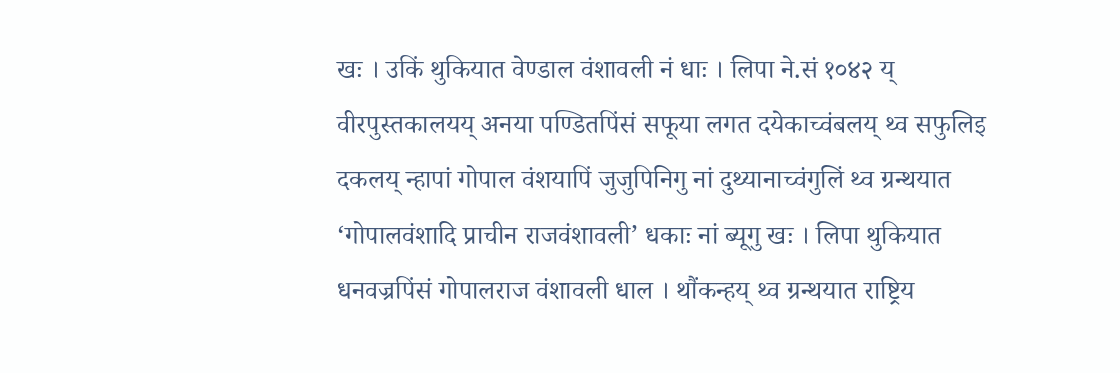खः । उकिं थुकियात वेण्डाल वंशावली नं धाः । लिपा ने.सं १०४२ य् वीरपुस्तकालयय् अनया पण्डितपिंसं सफूया लगत दयेकाच्वंबलय् थ्व सफुलिइ दकलय् न्हापां गोपाल वंशयापिं जुजुपिनिगु नां दुथ्यानाच्वंगुलिं थ्व ग्रन्थयात ‘गोपालवंशादि प्राचीन राजवंशावली’ धकाः नां ब्यूगु खः । लिपा थुकियात धनवज्रपिंसं गोपालराज वंशावली धाल । थौंकन्हय् थ्व ग्रन्थयात राष्ट्रिय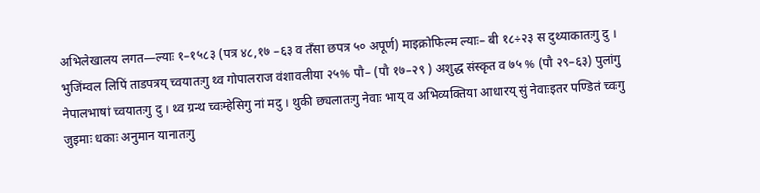अभिलेखालय लगत—ल्याः १–१५८३ (पत्र ४८,१७ –६३ व तँसा छपत्र ५० अपूर्ण) माइक्रोफिल्म ल्याः– बी १८÷२३ स दुथ्याकातःगु दु । भुजिंम्वल लिपिं ताडपत्रय् च्वयातःगु थ्व गोपालराज वंशावलीया २५% पौ– (पौ १७–२९ ) अशुद्ध संस्कृत व ७५ % (पौ २९–६३) पुलांगु नेपालभाषां च्वयातःगु दु । थ्व ग्रन्थ च्वःम्हेसिगु नां मदु । थुकी छ्यलातःगु नेवाः भाय् व अभिव्यक्तिया आधारय् सुं नेवाःइतर पण्डितं च्वःगु जुइमाः धकाः अनुमान यानातःगु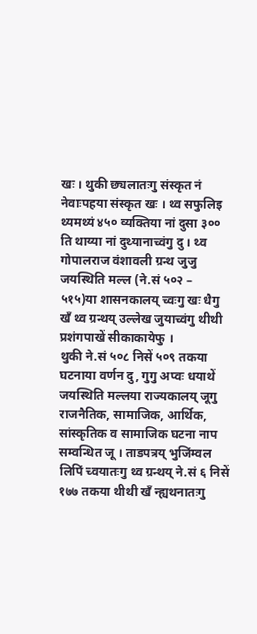खः । थुकी छ्यलातःगु संस्कृत नं नेवाःपहया संस्कृत खः । थ्व सफुलिइ थ्यमथ्यं ४५० व्यक्तिया नां दुसा ३०० ति थाय्या नां दुथ्यानाच्वंगु दु । थ्व गोपालराज वंशावली ग्रन्थ जुजु जयस्थिति मल्ल (ने.सं ५०२ – ५१५)या शासनकालय् च्वःगु खः धैगु खँ थ्व ग्रन्थय् उल्लेख जुयाच्वंगु थीथी प्रशंगपाखें सीकाकायेफु ।
थुकी ने.सं ५०८ निसें ५०९ तकया घटनाया वर्णन दु, गुगु अप्वः धयाथें जयस्थिति मल्लया राज्यकालय् जूगु राजनैतिक, सामाजिक, आर्थिक, सांस्कृतिक व सामाजिक घटना नाप सम्वन्धित जू । ताडपत्रय् भुजिंम्वल लिपिं च्वयातःगु थ्व ग्रन्थय् ने.सं ६ निसें १७७ तकया थीथी खँ न्ह्यथनातःगु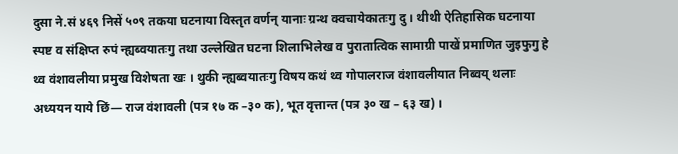दुसा ने.सं ४६९ निसें ५०९ तकया घटनाया विस्तृत वर्णन् यानाः ग्रन्थ क्वचायेकातःगु दु । थीथी ऐतिहासिक घटनाया स्पष्ट व संक्षिप्त रुपं न्ह्यब्वयातःगु तथा उल्लेखित घटना शिलाभिलेख व पुरातात्विक सामाग्री पाखें प्रमाणित जुइफुगु हे थ्व वंशावलीया प्रमुख विशेषता खः । थुकी न्ह्यब्वयातःगु विषय कथं थ्व गोपालराज वंशावलीयात निब्वय् थलाः अध्ययन याये छिं— राज वंशावली (पत्र १७ क –३० क), भूत वृत्तान्त (पत्र ३० ख – ६३ ख) ।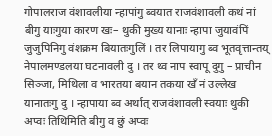गोपालराज वंशावलीया न्हापांगु ब्वयात राजवंशावली कथं नां बीगु याःगुया कारण खः– थुकी मुख्य यानाः न्हापा जुयावंपिं जुजुपिनिगु वंशक्रम बियातःगुलिं । तर लिपायागु ब्व भूतवृत्तान्तय् नेपालमण्डलया घटनावली दु । तर थ्व नाप स्वापू दुगु – प्राचीन सिञ्जा, मिथिला व भारतया बयान तकया खँ नं उल्लेख यानातःगु दु । न्हापाया ब्व अर्थात् राजवंशावली स्वयाः थुकी अप्वः तिथिमिति बीगु व छुं अप्वः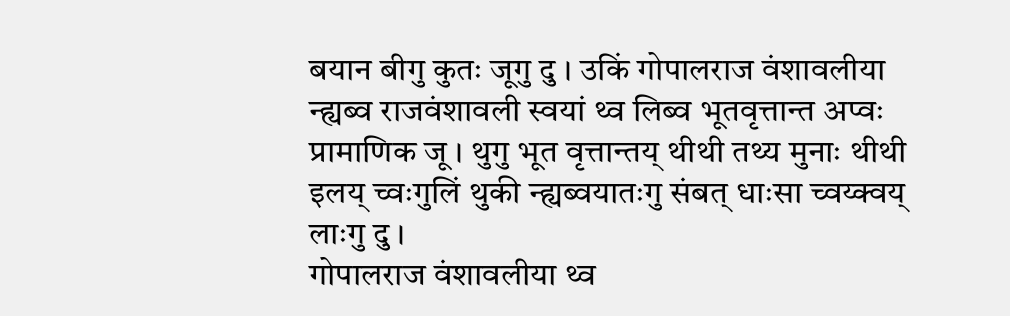बयान बीगु कुतः जूगु दु । उकिं गोपालराज वंशावलीया न्ह्यब्व राजवंशावली स्वयां थ्व लिब्व भूतवृत्तान्त अप्वः प्रामाणिक जू । थुगु भूत वृत्तान्तय् थीथी तथ्य मुनाः थीथी इलय् च्वःगुलिं थुकी न्ह्यब्वयातःगु संबत् धाःसा च्वय्क्वय् लाःगु दु ।
गोपालराज वंशावलीया थ्व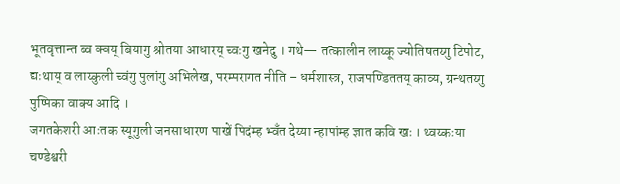भूतवृत्तान्त ब्व क्वय् बियागु श्रोतया आधारय् च्वःगु खनेदु । गथे— तत्कालीन लाय्कू ज्योतिषतय्गु टिपोट, द्यःथाय् व लाय्कुली च्वंगु पुलांगु अभिलेख, परम्परागत नीति – धर्मशास्त्र, राजपण्डिततय् काव्य, ग्रन्थतय्गु पुष्पिका वाक्य आदि ।
जगतकेशरी आःतक स्यूगुली जनसाधारण पाखें पिदंम्ह भ्वँत देय्या न्हापांम्ह ज्ञात कवि खः । थ्वय्कःया चण्डेश्वरी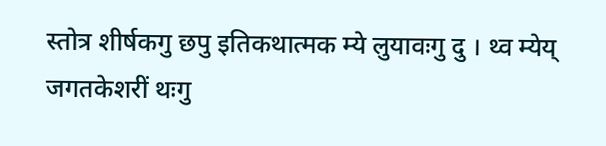स्तोत्र शीर्षकगु छपु इतिकथात्मक म्ये लुयावःगु दु । थ्व म्येय् जगतकेशरीं थःगु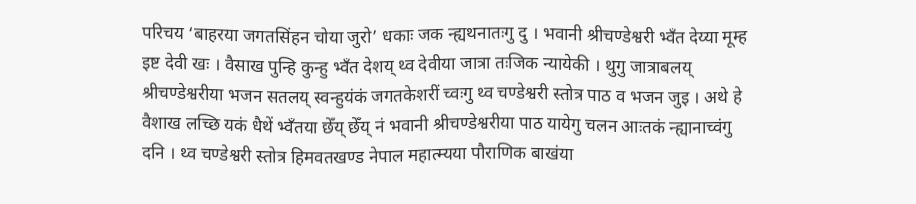परिचय ‘बाहरया जगतसिंहन चोया जुरो’ धकाः जक न्ह्यथनातःगु दु । भवानी श्रीचण्डेश्वरी भ्वँत देय्या मूम्ह इष्ट देवी खः । वैसाख पुन्हि कुन्हु भ्वँत देशय् थ्व देवीया जात्रा तःजिक न्यायेकी । थुगु जात्राबलय् श्रीचण्डेश्वरीया भजन सतलय् स्वन्हुयंकं जगतकेशरीं च्वःगु थ्व चण्डेश्वरी स्तोत्र पाठ व भजन जुइ । अथे हे वैशाख लच्छि यकं धैथें भ्वँतया छेँय् छेँय् नं भवानी श्रीचण्डेश्वरीया पाठ यायेगु चलन आःतकं न्ह्यानाच्वंगु दनि । थ्व चण्डेश्वरी स्तोत्र हिमवतखण्ड नेपाल महात्म्यया पौराणिक बाखंया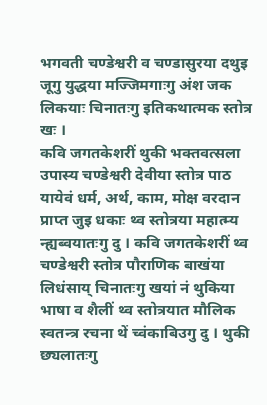भगवती चण्डेश्वरी व चण्डासुरया दथुइ जूगु युद्धया मज्जिमगाःगु अंश जक लिकयाः चिनातःगु इतिकथात्मक स्तोत्र खः ।
कवि जगतकेशरीं थुकी भक्तवत्सला उपास्य चण्डेश्वरी देवीया स्तोत्र पाठ यायेवं धर्म, अर्थ, काम, मोक्ष वरदान प्राप्त जुइ धकाः थ्व स्तोत्रया महात्म्य न्ह्यब्वयातःगु दु । कवि जगतकेशरीं थ्व चण्डेश्वरी स्तोत्र पौराणिक बाखंया लिधंसाय् चिनातःगु खयां नं थुकिया भाषा व शैलीं थ्व स्तोत्रयात मौलिक स्वतन्त्र रचना थें च्वंकाबिउगु दु । थुकी छ्यलातःगु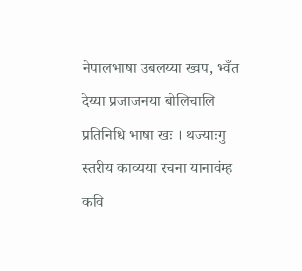नेपालभाषा उबलय्या ख्वप, भ्वँत देय्या प्रजाजनया बोलिचालि प्रतिनिधि भाषा खः । थज्याःगु स्तरीय काव्यया रचना यानावंम्ह कवि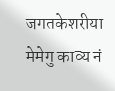जगतकेशरीया मेमेगु काव्य नं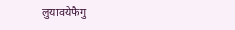लुयावयेफैगु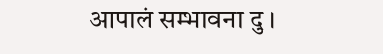आपालं सम्भावना दु ।